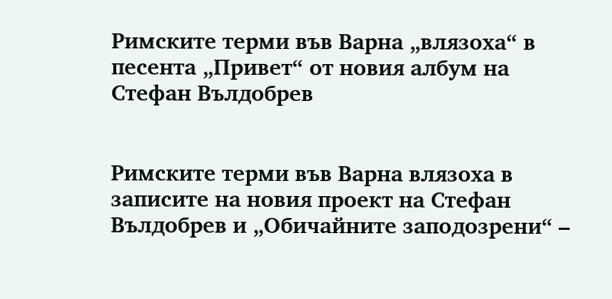Римските терми във Варна „влязоха“ в песента „Привет“ от новия албум на Стефан Вълдобрев


Римските терми във Варна влязоха в записите на новия проект на Стефан Вълдобрев и „Обичайните заподозрени“ –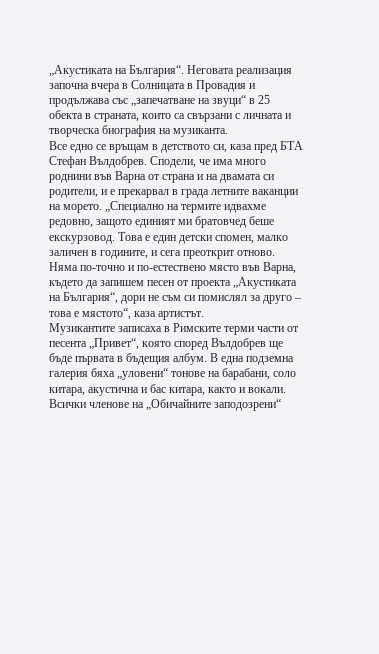„Акустиката на България“. Неговата реализация започна вчера в Солницата в Провадия и продължава със „запечатване на звуци“ в 25 обекта в страната, които са свързани с личната и творческа биография на музиканта.
Все едно се връщам в детството си, каза пред БТА Стефан Вълдобрев. Сподели, че има много роднини във Варна от страна и на двамата си родители, и е прекарвал в града летните ваканции на морето. „Специално на термите идвахме редовно, защото единият ми братовчед беше екскурзовод. Това е един детски спомен, малко заличен в годините, и сега преоткрит отново. Няма по-точно и по-естествено място във Варна, където да запишем песен от проекта „Акустиката на България“, дори не съм си помислял за друго – това е мястото“, каза артистът.
Музикантите записаха в Римските терми части от песента „Привет“, която според Вълдобрев ще бъде първата в бъдещия албум. В една подземна галерия бяха „уловени“ тонове на барабани, соло китара, акустична и бас китара, както и вокали. Всички членове на „Обичайните заподозрени“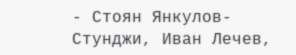- Стоян Янкулов-Стунджи, Иван Лечев,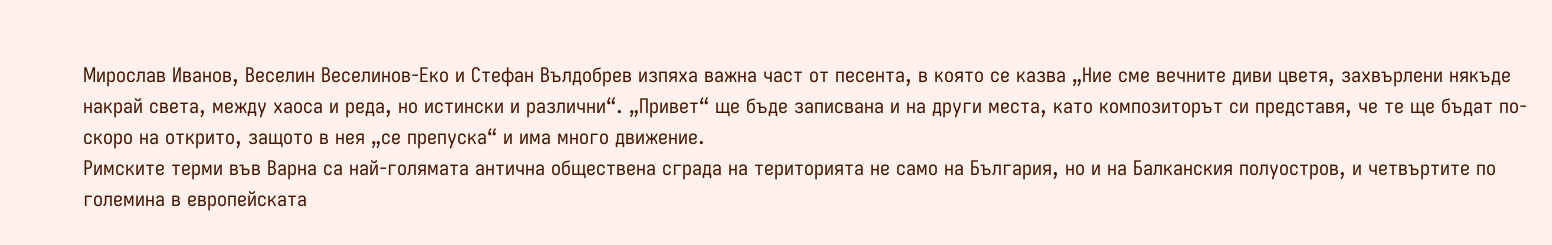Мирослав Иванов, Веселин Веселинов-Еко и Стефан Вълдобрев изпяха важна част от песента, в която се казва „Ние сме вечните диви цветя, захвърлени някъде накрай света, между хаоса и реда, но истински и различни“. „Привет“ ще бъде записвана и на други места, като композиторът си представя, че те ще бъдат по-скоро на открито, защото в нея „се препуска“ и има много движение.
Римските терми във Варна са най-голямата антична обществена сграда на територията не само на България, но и на Балканския полуостров, и четвъртите по големина в европейската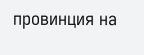провинция на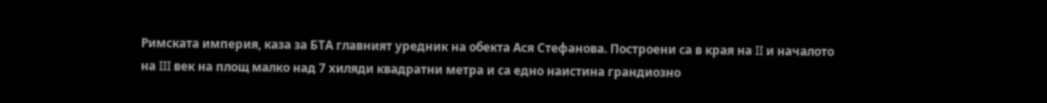Римската империя, каза за БТА главният уредник на обекта Ася Стефанова. Построени са в края на II и началото на III век на площ малко над 7 хиляди квадратни метра и са едно наистина грандиозно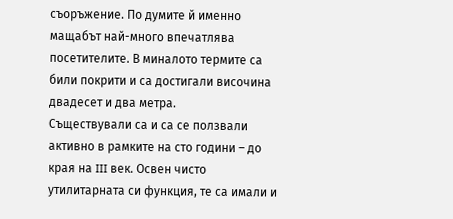съоръжение. По думите й именно мащабът най-много впечатлява посетителите. В миналото термите са били покрити и са достигали височина двадесет и два метра.
Съществували са и са се ползвали активно в рамките на сто години – до края на III век. Освен чисто утилитарната си функция, те са имали и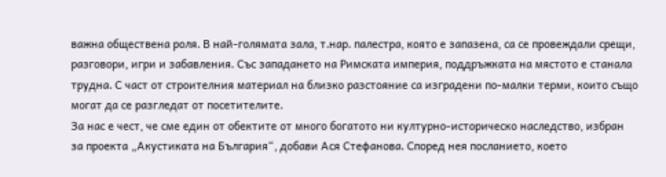важна обществена роля. В най-голямата зала, т.нар. палестра, която е запазена, са се провеждали срещи, разговори, игри и забавления. Със западането на Римската империя, поддръжката на мястото е станала трудна. С част от строителния материал на близко разстояние са изградени по-малки терми, които също могат да се разгледат от посетителите.
За нас е чест, че сме един от обектите от много богатото ни културно-историческо наследство, избран за проекта „Акустиката на България“, добави Ася Стефанова. Според нея посланието, което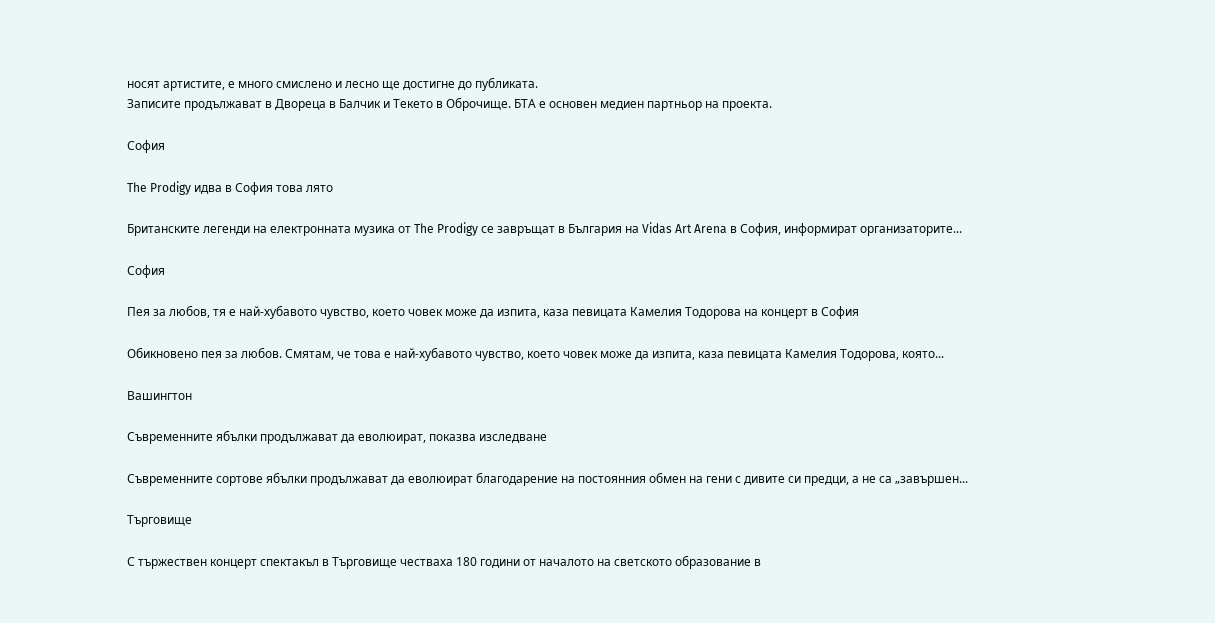носят артистите, е много смислено и лесно ще достигне до публиката.
Записите продължават в Двореца в Балчик и Текето в Оброчище. БТА е основен медиен партньор на проекта.

София

The Prodigy идва в София това лято

Британските легенди на електронната музика от The Prodigy се завръщат в България на Vidas Art Arena в София, информират организаторите...

София

Пея за любов, тя е най-хубавото чувство, което човек може да изпита, каза певицата Камелия Тодорова на концерт в София

Обикновено пея за любов. Смятам, че това е най-хубавото чувство, което човек може да изпита, каза певицата Камелия Тодорова, която...

Вашингтон

Съвременните ябълки продължават да еволюират, показва изследване

Съвременните сортове ябълки продължават да еволюират благодарение на постоянния обмен на гени с дивите си предци, а не са „завършен...

Търговище

С тържествен концерт спектакъл в Търговище честваха 180 години от началото на светското образование в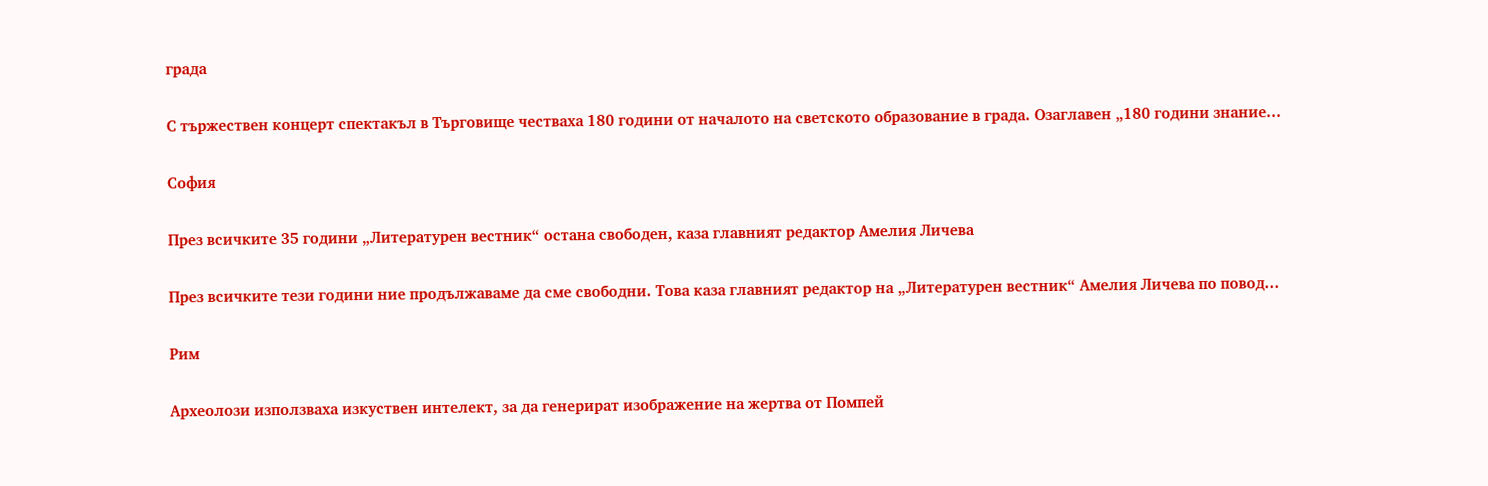града

С тържествен концерт спектакъл в Търговище честваха 180 години от началото на светското образование в града. Озаглавен „180 години знание...

София

През всичките 35 години „Литературен вестник“ остана свободен, каза главният редактор Амелия Личева

През всичките тези години ние продължаваме да сме свободни. Това каза главният редактор на „Литературен вестник“ Амелия Личева по повод...

Рим

Археолози използваха изкуствен интелект, за да генерират изображение на жертва от Помпей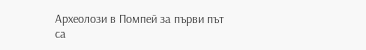Археолози в Помпей за първи път са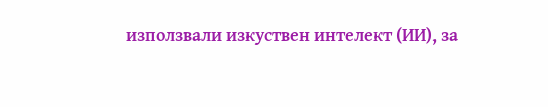използвали изкуствен интелект (ИИ), за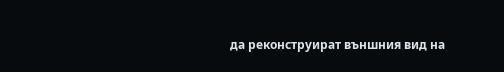да реконструират външния вид на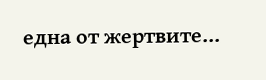една от жертвите...